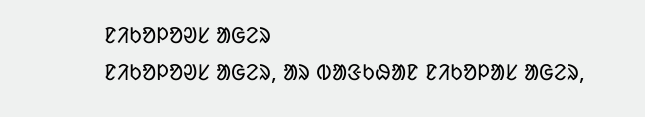ᱱᱤᱠᱚᱞᱚᱣᱥ ᱟᱜᱮᱨ
ᱱᱤᱠᱚᱞᱚᱣᱥ ᱟᱜᱮᱨ, ᱟᱨ ᱵᱟᱝᱠᱷᱟᱱ ᱱᱤᱠᱚᱞᱟᱥ ᱟᱜᱮᱨ,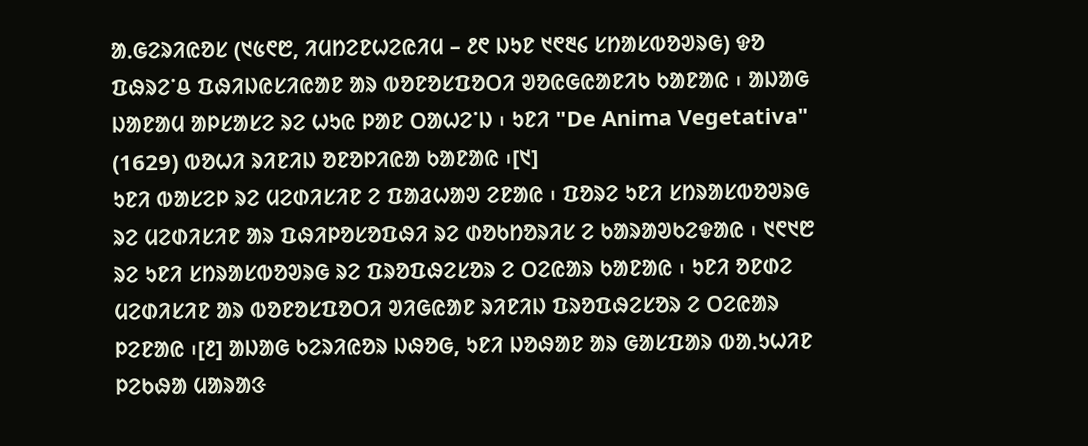ᱟᱹᱜᱮᱨᱤᱭᱚᱥ (᱑᱕᱖᱘, ᱤᱢᱴᱮᱱᱦᱮᱭᱤᱢ – ᱒᱖ ᱡᱩᱱ ᱑᱖᱓᱔ ᱥᱴᱟᱥᱵᱚᱣᱨᱜ) ᱫᱚ ᱯᱷᱨᱮᱸᱪ ᱯᱷᱤᱡᱭᱥᱤᱭᱟᱱ ᱟᱨ ᱵᱚᱱᱚᱥᱯᱚᱛᱤ ᱣᱚᱭᱜᱭᱟᱱᱤᱠ ᱠᱟᱱᱟᱭ ᱾ ᱟᱡᱟᱜ ᱡᱟᱱᱟᱢ ᱟᱞᱥᱟᱥᱮ ᱨᱮ ᱦᱩᱭ ᱞᱟᱱ ᱛᱟᱦᱮᱸᱡ ᱾ ᱩᱱᱤ "De Anima Vegetativa" (1629) ᱵᱚᱦᱤ ᱨᱤᱱᱤᱡ ᱚᱱᱚᱞᱤᱭᱟ ᱠᱟᱱᱟᱭ ᱾[᱑]
ᱩᱱᱤ ᱵᱟᱥᱮᱞ ᱨᱮ ᱢᱮᱰᱤᱥᱤᱱ ᱮ ᱯᱟᱲᱦᱟᱣ ᱮᱱᱟᱭ ᱾ ᱯᱚᱨᱮ ᱩᱱᱤ ᱥᱴᱨᱟᱥᱵᱚᱣᱨᱜ ᱨᱮ ᱢᱮᱰᱤᱥᱤᱱ ᱟᱨ ᱯᱷᱤᱞᱚᱥᱚᱯᱷᱤ ᱨᱮ ᱰᱚᱠᱴᱚᱨᱤᱥ ᱮ ᱠᱟᱨᱟᱣᱠᱮᱫᱟᱭ ᱾ ᱑᱖᱑᱘ ᱨᱮ ᱩᱱᱤ ᱥᱴᱨᱟᱥᱵᱚᱣᱨᱜ ᱨᱮ ᱯᱨᱚᱯᱷᱮᱥᱚᱨ ᱮ ᱛᱮᱭᱟᱨ ᱠᱟᱱᱟᱭ ᱾ ᱩᱱᱤ ᱚᱱᱰᱮ ᱢᱮᱰᱤᱥᱤᱱ ᱟᱨ ᱵᱚᱱᱚᱥᱯᱚᱛᱤ ᱣᱤᱜᱭᱟᱱ ᱨᱤᱱᱤᱡ ᱯᱨᱚᱯᱷᱮᱥᱚᱨ ᱮ ᱛᱮᱭᱟᱨ ᱞᱮᱱᱟᱭ ᱾[᱒] ᱟᱡᱟᱜ ᱠᱮᱨᱤᱭᱚᱨ ᱡᱷᱚᱜ, ᱩᱱᱤ ᱡᱚᱷᱟᱱ ᱟᱨ ᱜᱟᱥᱯᱟᱨ ᱵᱟᱹᱩᱦᱤᱱ ᱞᱮᱠᱷᱟ ᱢᱟᱨᱟᱝ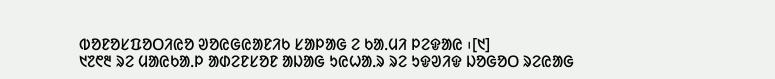ᱵᱚᱱᱚᱥᱯᱚᱛᱤᱭᱚ ᱣᱚᱭᱜᱭᱟᱱᱤᱠ ᱥᱟᱞᱟᱜ ᱮ ᱠᱟᱹᱢᱤ ᱞᱮᱫᱟᱭ ᱾[᱑]
᱑᱗᱖᱓ ᱨᱮ ᱢᱟᱭᱠᱟᱹᱞ ᱟᱰᱮᱱᱥᱚᱱ ᱟᱡᱟᱜ ᱩᱭᱦᱟᱹᱨ ᱨᱮ ᱩᱫᱣᱤᱫ ᱡᱚᱜᱚᱛ ᱨᱮᱭᱟᱜ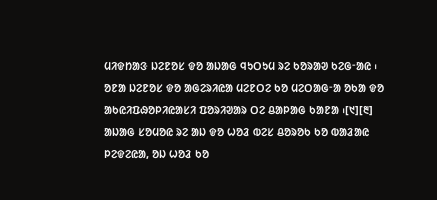ᱢᱤᱫᱴᱟᱝ ᱡᱮᱱᱚᱥ ᱫᱚ ᱟᱡᱟᱜ ᱧᱩᱛᱩᱢ ᱨᱮ ᱠᱚᱨᱟᱣ ᱠᱮᱜᱼᱟᱭ ᱾ ᱚᱱᱟ ᱡᱮᱱᱚᱥ ᱫᱚ ᱟᱜᱮᱨᱤᱭᱟ ᱢᱮᱱᱛᱮ ᱠᱚ ᱢᱮᱛᱟᱜᱼᱟ ᱚᱠᱟ ᱫᱚ ᱟᱠᱭᱤᱯᱷᱚᱞᱤᱭᱟᱥᱤ ᱯᱚᱨᱤᱣᱟᱨ ᱛᱮ ᱪᱟᱞᱟᱜ ᱠᱟᱱᱟ ᱾[᱑][᱓] ᱟᱡᱟᱜ ᱥᱚᱢᱚᱭ ᱨᱮ ᱟᱡ ᱫᱚ ᱦᱚᱲ ᱵᱮᱥ ᱪᱚᱨᱚᱠ ᱠᱚ ᱵᱟᱲᱟᱭ ᱞᱮᱫᱮᱭᱟ, ᱚᱡ ᱦᱚᱲ ᱠᱚ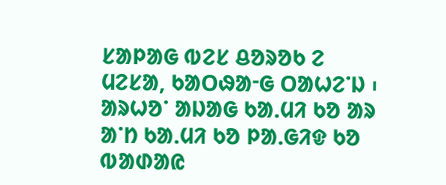ᱥᱟᱞᱟᱜ ᱵᱮᱥ ᱪᱚᱨᱚᱠ ᱮ ᱢᱮᱥᱟ, ᱠᱟᱛᱷᱟᱼᱜ ᱛᱟᱦᱮᱸᱡ ᱾ ᱟᱨᱦᱚᱸ ᱟᱡᱟᱜ ᱠᱟᱹᱢᱤ ᱠᱚ ᱟᱨ ᱟᱸᱴ ᱠᱟᱹᱢᱤ ᱠᱚ ᱞᱟᱹᱜᱤᱫ ᱠᱚ ᱵᱟᱰᱟᱭ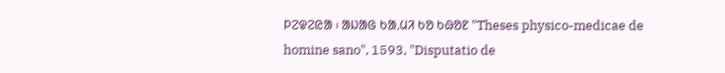ᱞᱮᱫᱮᱭᱟ ᱾ ᱟᱡᱟᱜ ᱠᱟᱹᱢᱤ ᱠᱚ ᱠᱷᱚᱱ "Theses physico-medicae de homine sano", 1593, "Disputatio de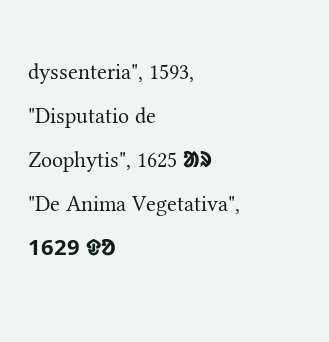dyssenteria", 1593, "Disputatio de Zoophytis", 1625 ᱟᱨ "De Anima Vegetativa", 1629 ᱫᱚ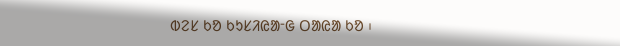ᱵᱮᱥ ᱠᱚ ᱠᱩᱥᱤᱭᱟᱼᱜ ᱛᱟᱭᱟ ᱠᱚ ᱾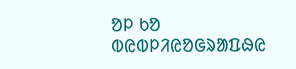ᱚᱞ ᱠᱚ
ᱵᱭᱵᱞᱤᱭᱚᱜᱨᱟᱯᱷᱭ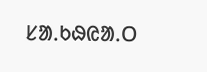ᱥᱟᱹᱠᱷᱭᱟᱹᱛ